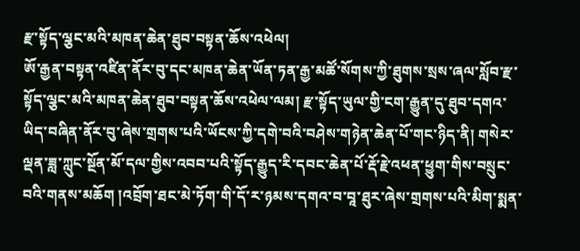རྫ་སྟོད་ལྕང་མའི་མཁན་ཆེན་ཐུབ་བསྟན་ཆོས་འཕེལ།
ཨོ་རྒྱན་བསྟན་འཛིན་ནོར་བུ་དང་མཁན་ཆེན་ཡོན་ཏན་རྒྱ་མཚོ་སོགས་ཀྱི་ཐུགས་སྲས་ཞལ་སློབ་རྫ་སྟོད་ལྕང་མའི་མཁན་ཆེན་ཐུབ་བསྟན་ཆོས་འཕེལ་ལམ། རྫ་སྟོད་ཡུལ་གྱི་ངག་རྒྱུན་དུ་ཐུབ་དགའ་ཡིད་བཞིན་ནོར་བུ་ཞེས་གྲགས་པའི་ཡོངས་ཀྱི་དགེ་བའི་བཤེས་གཉེན་ཆེན་པོ་གང་ཉིད་ནི། གསེར་ལྡན་ཟླ་ཀླུང་སྔོན་མོ་དལ་གྱིས་འབབ་པའི་སྟོད་རྒྱུད་རི་དབང་ཆེན་པོ་རྡོ་རྗེ་འཕན་ཕྱུག་གིས་བསྲུང་བའི་གནས་མཆོག །འབྲོག་ཐང་མེ་ཏོག་གི་དོ་ར་ཉམས་དགའ་བ་བཱ་ཐུར་ཞེས་གྲགས་པའི་མིག་སྨན་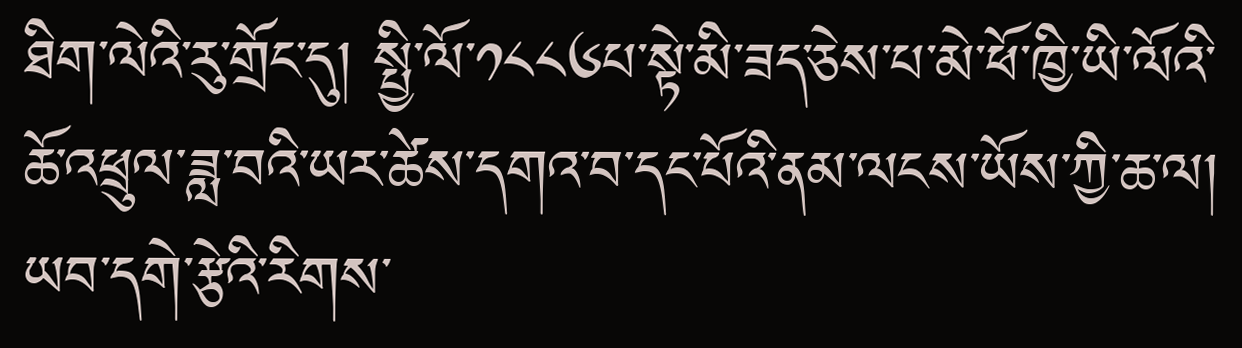ཐིག་ལེའི་རུ་གྲོང་དུ། སྤྱི་ལོ་༡༨༨༦པ་སྟེ་མི་ཟད་ཅེས་པ་མེ་ཕོ་ཁྱི་ཡི་ལོའི་ཆོ་འཕྲུལ་ཟླ་བའི་ཡར་ཚེས་དགའ་བ་དང་པོའི་ནམ་ལངས་ཡོས་ཀྱི་ཆ་ལ། ཡབ་དགེ་རྩེའི་རིགས་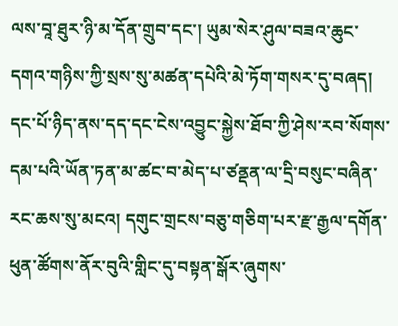ལས་བཱ་ཐུར་ཉི་མ་དོན་གྲུབ་དང་། ཡུམ་སེར་ཤུལ་བཟའ་ཆུང་དགའ་གཉིས་ཀྱི་སྲས་སུ་མཚན་དཔེའི་མེ་ཏོག་གསར་དུ་བཞད། དང་པོ་ཉིད་ནས་དད་དང་ངེས་འབྱུང་སྐྱེས་ཐོབ་ཀྱི་ཤེས་རབ་སོགས་དམ་པའི་ཡོན་ཏན་མ་ཚང་བ་མེད་པ་ཙནྡན་ལ་དྲི་བསུང་བཞིན་རང་ཆས་སུ་མངའ། དགུང་གྲངས་བཅུ་གཅིག་པར་རྫ་རྒྱལ་དགོན་ཕུན་ཚོགས་ནོར་བུའི་གླིང་དུ་བསྟན་སྒོར་ཞུགས་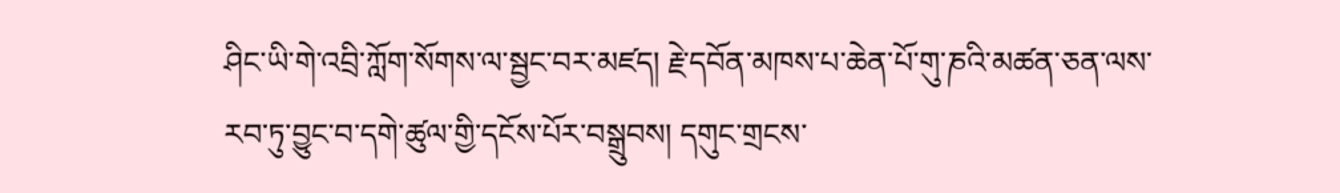ཤིང་ཡི་གེ་འབྲི་ཀློག་སོགས་ལ་སྦྱང་བར་མཛད། རྗེ་དབོན་མཁས་པ་ཆེན་པོ་གུ་ཎའི་མཚན་ཅན་ལས་རབ་ཏུ་བྱུང་བ་དགེ་ཚུལ་གྱི་དངོས་པོར་བསྒྲུབས། དགུང་གྲངས་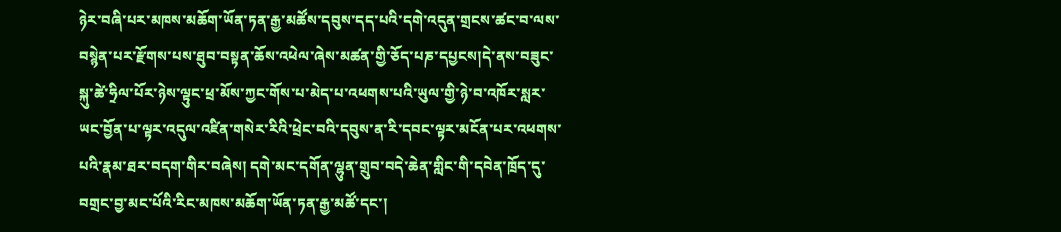ཉེར་བཞི་པར་མཁས་མཆོག་ཡོན་ཏན་རྒྱ་མཚོས་དབུས་དད་པའི་དགེ་འདུན་གྲངས་ཚང་བ་ལས་བསྙེན་པར་རྫོགས་པས་ཐུབ་བསྟན་ཆོས་འཕེལ་ཞེས་མཚན་གྱི་ཅོད་པཎ་དཔྱངས།དེ་ནས་བཟུང་སྐུ་ཚེ་ཧྲིལ་པོར་ཉེས་ལྟུང་ཕྲ་མོས་ཀྱང་གོས་པ་མེད་པ་འཕགས་པའི་ཡུལ་གྱི་ཉེ་བ་འཁོར་སླར་ཡང་བྱོན་པ་ལྟར་འདུལ་འཛིན་གསེར་རིའི་ཕྲེང་བའི་དབུས་ན་རི་དབང་ལྟར་མངོན་པར་འཕགས་པའི་རྣམ་ཐར་བདག་གིར་བཞེས། དགེ་མང་དགོན་ལྷུན་གྲུབ་བདེ་ཆེན་གླིང་གི་དབེན་ཁྲོད་དུ་བགྲང་བྱ་མང་པོའི་རིང་མཁས་མཆོག་ཡོན་ཏན་རྒྱ་མཚོ་དང་།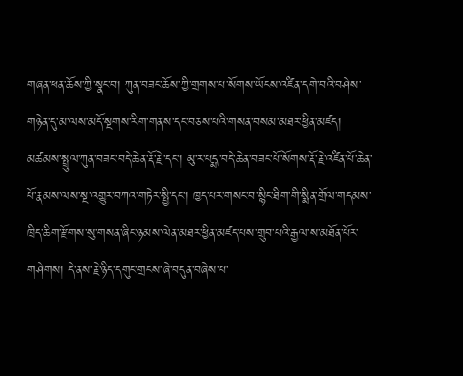གཞན་ཕན་ཆོས་ཀྱི་སྣང་བ། ཀུན་བཟང་ཆོས་ཀྱི་གྲགས་པ་སོགས་ཡོངས་འཛིན་དགེ་བའི་བཤེས་གཉེན་དུ་མ་ལས་མདོ་སྔགས་རིག་གནས་དང་བཅས་པའི་གསན་བསམ་མཐར་ཕྱིན་མཛད། མཚམས་སྤྲུལ་ཀུན་བཟང་བདེ་ཆེན་རྡོ་རྗེ་དང་། མུ་ར་པདྨ་བདེ་ཆེན་བཟང་པོ་སོགས་རྡོ་རྗེ་འཛིན་པོ་ཆེན་པོ་རྣམས་ལས་སྔ་འགྱུར་བཀའ་གཏེར་སྤྱི་དང་། ཁྱད་པར་གསང་བ་སྙིང་ཐིག་གི་སྨིན་གྲོལ་གདམས་ཁྲིད་ཆིག་རྫོགས་སུ་གསན་ཞིང་ཉམས་ལེན་མཐར་ཕྱིན་མཛད་པས་གྲུབ་པའི་རྒྱལ་ས་མཐོན་པོར་གཤེགས། དེ་ནས་རྗེ་ཉིད་དགུང་གྲངས་ཞེ་བདུན་བཞེས་པ་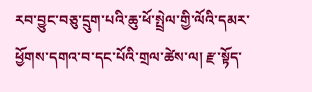རབ་བྱུང་བཅུ་དྲུག་པའི་ཆུ་ཕོ་སྤྲེལ་གྱི་ལོའི་དམར་ཕྱོགས་དགའ་བ་དང་པོའི་གྲལ་ཚེས་ལ། རྫ་སྟོད་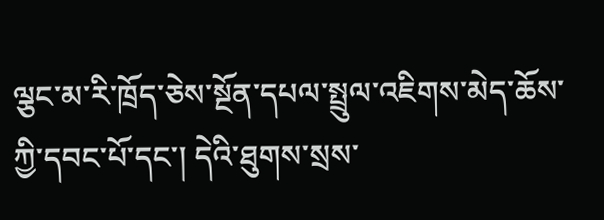ལྕང་མ་རི་ཁྲོད་ཅེས་སྔོན་དཔལ་སྤྲུལ་འཇིགས་མེད་ཆོས་ཀྱི་དབང་པོ་དང་། དེའི་ཐུགས་སྲས་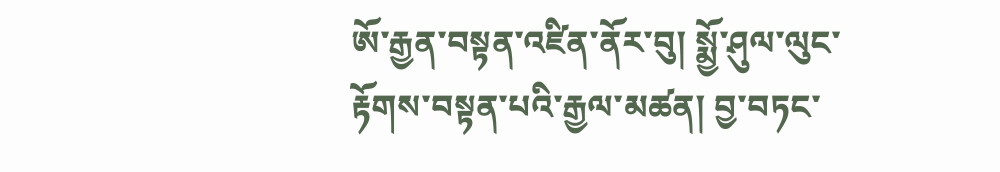ཨོ་རྒྱན་བསྟན་འཛིན་ནོར་བུ། སྨྱོ་ཤུལ་ལུང་རྟོགས་བསྟན་པའི་རྒྱལ་མཚན། བྱ་བཏང་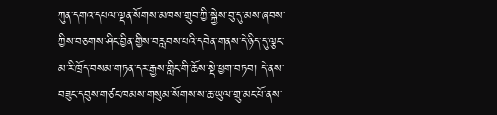ཀུན་དགའ་དཔལ་ལྡན་སོགས་མཁས་གྲུབ་ཀྱི་སྐྱེས་བུ་དུ་མས་ཞབས་ཀྱིས་བཅགས་ཤིང་བྱིན་གྱིས་བརླབས་པའི་དབེན་གནས་དེ་ཉིད་དུ་ལྕང་མ་རི་ཁྲོད་བསམ་གཏན་དར་རྒྱས་གླིང་གི་ཆོས་སྡེ་ཕྱག་བཏབ། དེ་ནས་བཟུང་དབུས་གཙང་ཁམས་གསུམ་སོགས་ས་ཆ་ཡུལ་གྲུ་མང་པོ་ནས་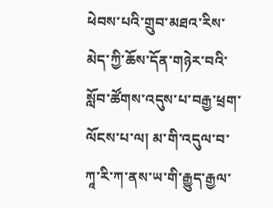ཕེབས་པའི་གྲུབ་མཐའ་རིས་མེད་ཀྱི་ཆོས་དོན་གཉེར་བའི་སློབ་ཚོགས་འདུས་པ་བརྒྱ་ཕྲག་ལོངས་པ་ལ། མ་གི་འདུལ་བ་ཀཱ་རི་ཀ་ནས་ཡ་གི་རྒྱུད་རྒྱལ་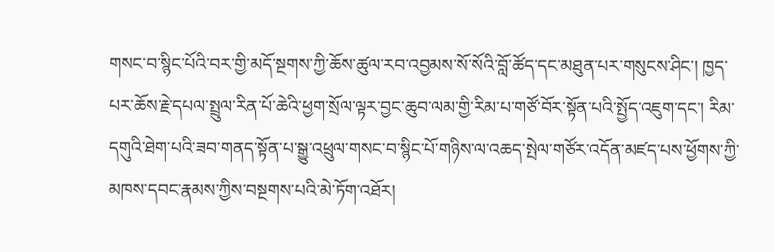གསང་བ་སྙིང་པོའི་བར་གྱི་མདོ་སྔགས་ཀྱི་ཆོས་ཚུལ་རབ་འབྱམས་སོ་སོའི་བློ་ཚོད་དང་མཐུན་པར་གསུངས་ཤིང་། ཁྱད་པར་ཆོས་རྗེ་དཔལ་སྤྲུལ་རིན་པོ་ཆེའི་ཕྱག་སྲོལ་ལྟར་བྱང་ཆུབ་ལམ་གྱི་རིམ་པ་གཙོ་བོར་སྟོན་པའི་སྤྱོད་འཇུག་དང་། རིམ་དགུའི་ཐེག་པའི་ཟབ་གནད་སྟོན་པ་སྒྱུ་འཕྲུལ་གསང་བ་སྙིང་པོ་གཉིས་ལ་འཆད་སྤེལ་གཙོར་འདོན་མཛད་པས་ཕྱོགས་ཀྱི་མཁས་དབང་རྣམས་ཀྱིས་བསྔགས་པའི་མེ་ཏོག་འཐོར།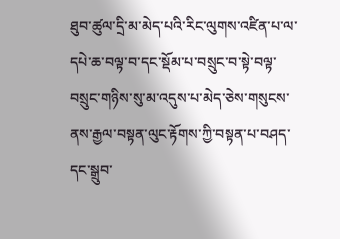ཐུབ་ཚུལ་དྲི་མ་མེད་པའི་རིང་ལུགས་འཛིན་པ་ལ་དཔེ་ཆ་བལྟ་བ་དང་སྡོམ་པ་བསྲུང་བ་སྟེ་བལྟ་བསྲུང་གཉིས་སུ་མ་འདུས་པ་མེད་ཅེས་གསུངས་ནས་རྒྱལ་བསྟན་ལུང་རྟོགས་ཀྱི་བསྟན་པ་བཤད་དང་སྒྲུབ་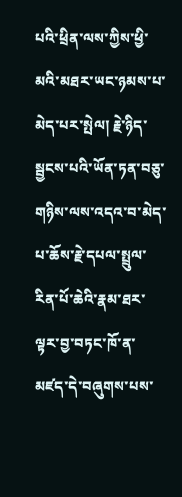པའི་ཕྲིན་ལས་ཀྱིས་ཕྱི་མའི་མཐར་ཡང་ཉམས་པ་མེད་པར་སྤེལ། རྗེ་ཉིད་སྦྱངས་པའི་ཡོན་ཏན་བཅུ་གཉིས་ལས་འདའ་བ་མེད་པ་ཆོས་རྗེ་དཔལ་སྤྲུལ་རིན་པོ་ཆེའི་རྣམ་ཐར་ལྟར་བྱ་བཏང་ཁོ་ན་མཛད་དེ་བཞུགས་པས་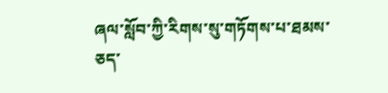ཞལ་སློབ་ཀྱི་རིགས་སུ་གཏོགས་པ་ཐམས་ཅད་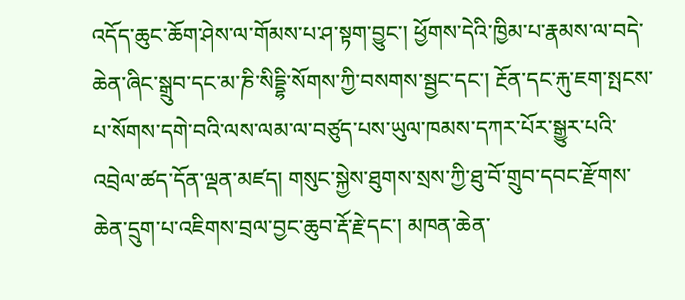འདོད་ཆུང་ཆོག་ཤེས་ལ་གོམས་པ་ཤ་སྟག་བྱུང་། ཕྱོགས་དེའི་ཁྱིམ་པ་རྣམས་ལ་བདེ་ཆེན་ཞིང་སྒྲུབ་དང་མ་ཎི་སིདྡྷི་སོགས་ཀྱི་བསགས་སྦྱང་དང་། རྔོན་དང་རྐུ་ཇག་སྤངས་པ་སོགས་དགེ་བའི་ལས་ལམ་ལ་བཙུད་པས་ཡུལ་ཁམས་དཀར་པོར་སྒྱུར་པའི་འབྲེལ་ཚད་དོན་ལྡན་མཛད། གསུང་སྐྱེས་ཐུགས་སྲས་ཀྱི་ཐུ་བོ་གྲུབ་དབང་རྫོགས་ཆེན་དྲུག་པ་འཇིགས་བྲལ་བྱང་ཆུབ་རྡོ་རྗེ་དང་། མཁན་ཆེན་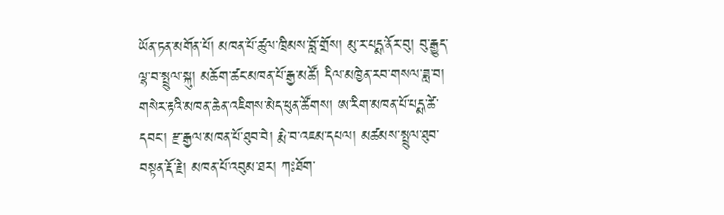ཡོན་ཏན་མགོན་པོ། མཁན་པོ་ཚུལ་ཁྲིམས་བློ་གྲོས། མུ་ར་པདྨ་ནོར་བུ། བུ་རྒྱུད་ལྷ་བ་སྤྲུལ་སྐུ། མཆོག་ཚང་མཁན་པོ་རྒྱ་མཚོ། དིལ་མཁྱེན་རབ་གསལ་ཟླ་བ། གསེར་རྟའི་མཁན་ཆེན་འཇིགས་མེད་ཕུན་ཚོགས། ཨ་རིག་མཁན་པོ་པདྨ་ཚེ་དབང་། རྫ་རྒྱལ་མཁན་པོ་ཐུབ་བེ། རྨེ་བ་འཇམ་དཔལ། མཚམས་སྤྲུལ་ཐུབ་བསྟན་རྡོ་རྗེ། མཁན་པོ་འབུམ་ཐར། ཀཿཐོག་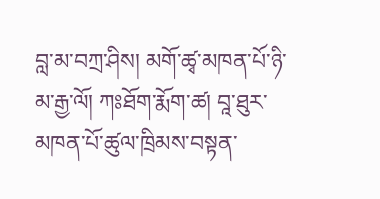བླ་མ་བཀྲ་ཤིས། མགོ་ཚྭ་མཁན་པོ་ཉི་མ་རྒྱ་ལོ། ཀཿཐོག་རྨོག་ཚ། བཱ་ཐུར་མཁན་པོ་ཚུལ་ཁྲིམས་བསྟན་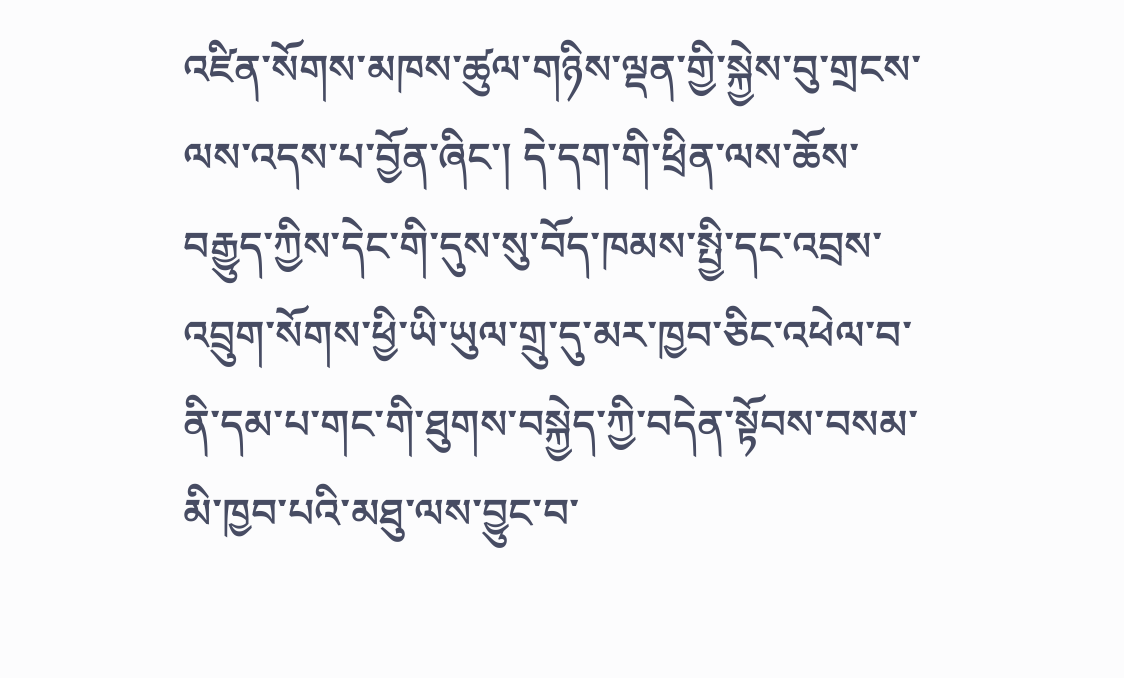འཛིན་སོགས་མཁས་ཚུལ་གཉིས་ལྡན་གྱི་སྐྱེས་བུ་གྲངས་ལས་འདས་པ་བྱོན་ཞིང་། དེ་དག་གི་ཕྲིན་ལས་ཆོས་བརྒྱུད་ཀྱིས་དེང་གི་དུས་སུ་བོད་ཁམས་སྤྱི་དང་འབྲས་འབྲུག་སོགས་ཕྱི་ཡི་ཡུལ་གྲུ་དུ་མར་ཁྱབ་ཅིང་འཕེལ་བ་ནི་དམ་པ་གང་གི་ཐུགས་བསྐྱེད་ཀྱི་བདེན་སྟོབས་བསམ་མི་ཁྱབ་པའི་མཐུ་ལས་བྱུང་བ་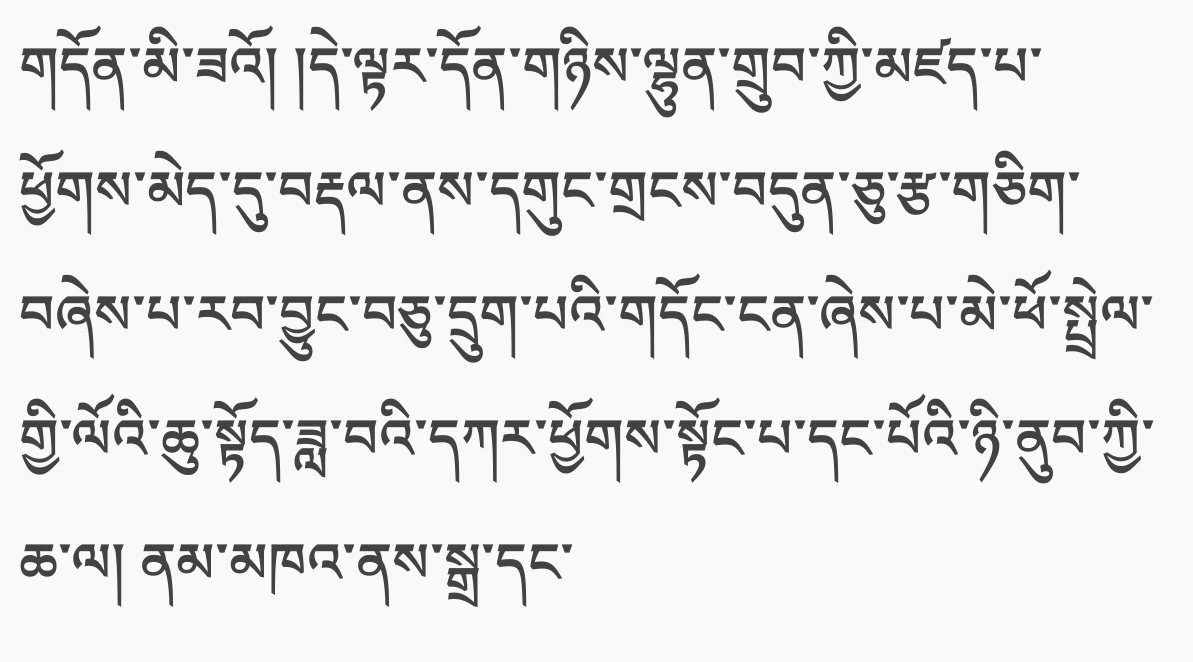གདོན་མི་ཟའོ། །དེ་ལྟར་དོན་གཉིས་ལྷུན་གྲུབ་ཀྱི་མཛད་པ་ཕྱོགས་མེད་དུ་བརྡལ་ནས་དགུང་གྲངས་བདུན་ཅུ་རྩ་གཅིག་བཞེས་པ་རབ་བྱུང་བཅུ་དྲུག་པའི་གདོང་ངན་ཞེས་པ་མེ་ཕོ་སྤྲེལ་གྱི་ལོའི་ཆུ་སྟོད་ཟླ་བའི་དཀར་ཕྱོགས་སྟོང་པ་དང་པོའི་ཉི་ནུབ་ཀྱི་ཆ་ལ། ནམ་མཁའ་ནས་སྒྲ་དང་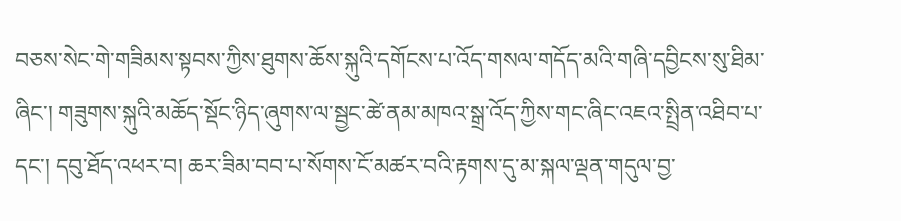བཅས་སེང་གེ་གཟིམས་སྟབས་ཀྱིས་ཐུགས་ཆོས་སྐུའི་དགོངས་པ་འོད་གསལ་གདོད་མའི་གཞི་དབྱིངས་སུ་ཐིམ་ཞིང་། གཟུགས་སྐུའི་མཆོད་སྡོང་ཉིད་ཞུགས་ལ་སྦྱང་ཚེ་ནམ་མཁའ་སྒྲ་འོད་ཀྱིས་གང་ཞིང་འཇའ་སྤྲིན་འཐིབ་པ་དང་། དབུ་ཐོད་འཕར་བ། ཆར་ཟིམ་བབ་པ་སོགས་ངོ་མཚར་བའི་རྟགས་དུ་མ་སྐལ་ལྡན་གདུལ་བྱ་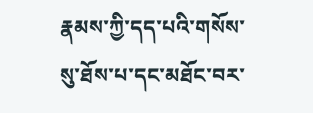རྣམས་ཀྱི་དད་པའི་གསོས་སུ་ཐོས་པ་དང་མཐོང་བར་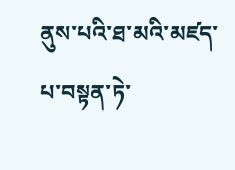ནུས་པའི་ཐ་མའི་མཛད་པ་བསྟན་ཏེ་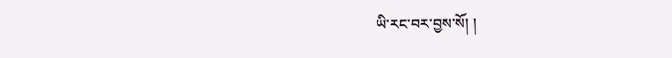ཡི་རང་བར་བྱས་སོ། །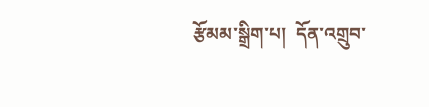རྩོམམ་སྒྲིག་པ།  དོན་འགྲུབ་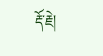རྡོ་རྗེ།